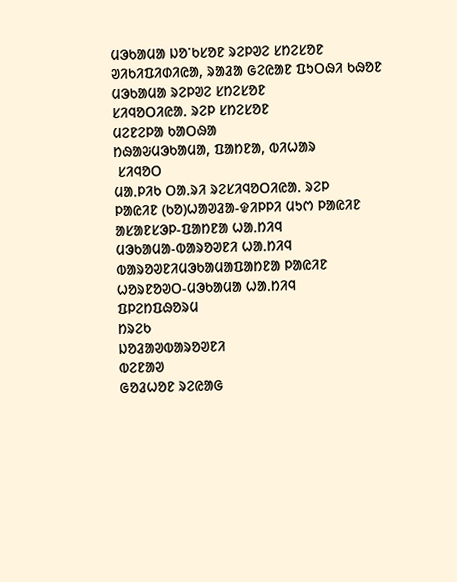ᱢᱳᱠᱟᱢᱟ ᱡᱚᱸᱠᱥᱚᱱ ᱨᱮᱞᱣᱮ ᱥᱴᱮᱥᱚᱱ
ᱣᱤᱠᱤᱯᱤᱰᱤᱭᱟ, ᱨᱟᱲᱟ ᱜᱮᱭᱟᱱ ᱯᱩᱛᱷᱤ ᱠᱷᱚᱱ
ᱢᱳᱠᱟᱢᱟ ᱨᱮᱞᱣᱮ ᱥᱴᱮᱥᱚᱱ
ᱥᱤᱧᱚᱛᱤᱭᱟᱹ ᱨᱮᱞ ᱥᱴᱮᱥᱚᱱ
ᱢᱮᱱᱮᱞᱟ ᱠᱟᱛᱷᱟ
ᱴᱷᱟᱶᱢᱳᱠᱟᱢᱟ, ᱯᱟᱴᱱᱟ, ᱵᱤᱦᱟᱨ
 ᱥᱤᱧᱚᱛ
ᱢᱟᱹᱞᱤᱠ ᱛᱟᱹᱨᱤ ᱨᱮᱥᱤᱧᱚᱛᱤᱭᱟᱹ ᱨᱮᱞ
ᱞᱟᱭᱤᱱ (ᱠᱚ)ᱦᱟᱣᱲᱟ-ᱫᱤᱞᱞᱤ ᱢᱩᱬ ᱞᱟᱭᱤᱱ
ᱟᱥᱟᱱᱥᱳᱞ-ᱯᱟᱴᱱᱟ ᱦᱟᱹᱴᱤᱧ
ᱢᱳᱠᱟᱢᱟ-ᱵᱟᱨᱚᱣᱱᱤ ᱦᱟᱹᱴᱤᱧ
ᱵᱟᱨᱚᱣᱱᱤᱢᱳᱠᱟᱢᱟᱯᱟᱴᱱᱟ ᱞᱟᱭᱤᱱ
ᱦᱚᱨᱱᱚᱣᱛ-ᱢᱳᱠᱟᱢᱟ ᱦᱟᱹᱴᱤᱧ
ᱯᱞᱮᱴᱯᱷᱚᱨᱢ
ᱴᱨᱮᱠ
ᱡᱚᱲᱟᱣᱵᱟᱨᱚᱣᱱᱤ
ᱵᱮᱱᱟᱣ
ᱜᱚᱲᱦᱚᱱ ᱨᱮᱭᱟᱜ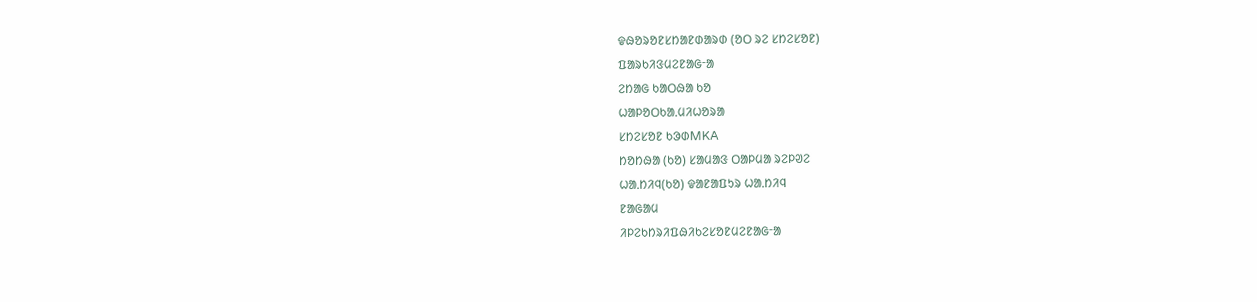ᱫᱷᱚᱨᱚᱱᱥᱴᱟᱱᱰᱟᱨᱰ (ᱚᱛ ᱨᱮ ᱥᱴᱮᱥᱚᱱ)
ᱯᱟᱨᱠᱤᱝᱢᱮᱱᱟᱜᱼᱟ
ᱮᱴᱟᱜ ᱠᱟᱛᱷᱟ ᱠᱚ
ᱦᱟᱞᱚᱛᱠᱟᱹᱢᱤᱦᱚᱨᱟ
ᱥᱴᱮᱥᱚᱱ ᱠᱳᱰMKA
ᱴᱚᱴᱷᱟ (ᱠᱚ) ᱥᱟᱢᱟᱝ ᱛᱟᱞᱢᱟ ᱨᱮᱞᱣᱮ
ᱦᱟᱹᱴᱤᱧ(ᱠᱚ) ᱫᱟᱱᱟᱯᱩᱨ ᱦᱟᱹᱴᱤᱧ
ᱱᱟᱜᱟᱢ
ᱤᱞᱮᱠᱴᱨᱤᱯᱷᱤᱠᱮᱥᱚᱱᱢᱮᱱᱟᱜᱼᱟ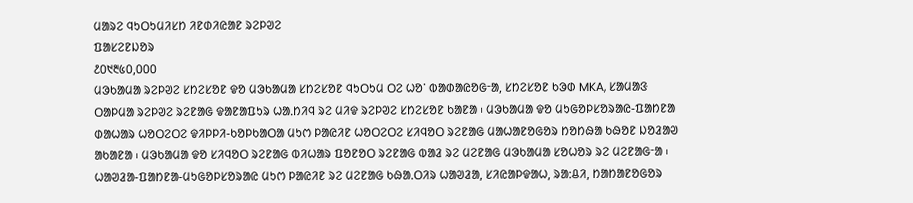ᱢᱟᱨᱮ ᱧᱩᱛᱩᱢᱤᱥᱴ ᱤᱱᱰᱤᱭᱟᱱ ᱨᱮᱞᱣᱮ
ᱯᱟᱥᱮᱱᱡᱚᱨ
᱒᱐᱑᱓᱕᱐,᱐᱐᱐
ᱢᱳᱠᱟᱢᱟ ᱨᱮᱞᱣᱮ ᱥᱴᱮᱥᱚᱱ ᱫᱚ ᱢᱳᱠᱟᱢᱟ ᱥᱴᱮᱥᱚᱱ ᱧᱩᱛᱩᱢ ᱛᱮ ᱦᱚᱸ ᱵᱟᱰᱟᱭᱚᱜᱼᱟ, ᱥᱴᱮᱥᱚᱱ ᱠᱳᱰ MKA, ᱥᱟᱢᱟᱝ ᱛᱟᱞᱢᱟ ᱨᱮᱞᱣᱮ ᱨᱮᱱᱟᱜ ᱫᱟᱱᱟᱯᱩᱨ ᱦᱟᱹᱴᱤᱧ ᱨᱮ ᱢᱤᱫ ᱨᱮᱞᱣᱮ ᱥᱴᱮᱥᱚᱱ ᱠᱟᱱᱟ ᱾ ᱢᱳᱠᱟᱢᱟ ᱫᱚ ᱢᱩᱜᱚᱞᱥᱚᱨᱟᱭ-ᱯᱟᱴᱱᱟ ᱰᱟᱦᱟᱨ ᱦᱚᱛᱮᱛᱮ ᱫᱤᱞᱞᱤ-ᱠᱚᱞᱠᱟᱛᱟ ᱢᱩᱬ ᱞᱟᱭᱤᱱ ᱦᱚᱛᱮᱛᱮ ᱥᱤᱧᱚᱛ ᱨᱮᱱᱟᱜ ᱢᱟᱦᱟᱱᱚᱜᱚᱨ ᱴᱚᱴᱷᱟ ᱠᱷᱚᱱ ᱡᱚᱲᱟᱣ ᱟᱠᱟᱱᱟ ᱾ ᱢᱳᱠᱟᱢᱟ ᱫᱚ ᱥᱤᱧᱚᱛ ᱨᱮᱱᱟᱜ ᱵᱤᱦᱟᱨ ᱯᱚᱱᱚᱛ ᱨᱮᱱᱟᱜ ᱵᱟᱲ ᱨᱮ ᱢᱮᱱᱟᱜ ᱢᱳᱠᱟᱢᱟ ᱥᱚᱦᱚᱨ ᱨᱮ ᱢᱮᱱᱟᱜᱼᱟ ᱾ ᱦᱟᱣᱲᱟ-ᱯᱟᱴᱱᱟ-ᱢᱩᱜᱚᱞᱥᱚᱨᱟᱭ ᱢᱩᱬ ᱞᱟᱭᱤᱱ ᱨᱮ ᱢᱮᱱᱟᱜ ᱠᱷᱟᱹᱛᱤᱨ ᱦᱟᱣᱲᱟ, ᱥᱤᱭᱟᱞᱫᱟᱦ, ᱨᱟᱺᱪᱤ, ᱴᱟᱴᱟᱱᱚᱜᱚᱨ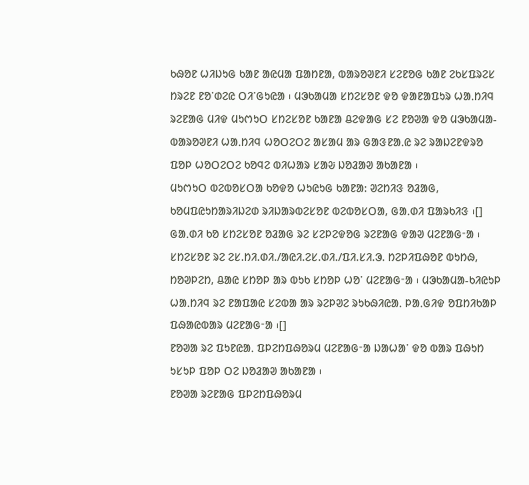ᱠᱷᱚᱱ ᱦᱤᱡᱩᱜ ᱠᱟᱱ ᱟᱭᱢᱟ ᱯᱟᱴᱱᱟ, ᱵᱟᱨᱚᱣᱱᱤ ᱥᱮᱱᱚᱜ ᱠᱟᱱ ᱮᱠᱥᱯᱨᱮᱥ ᱴᱨᱮᱱ ᱱᱚᱸᱰᱮᱭ ᱛᱤᱸᱜᱩᱭᱟ ᱾ ᱢᱳᱠᱟᱢᱟ ᱥᱴᱮᱥᱚᱱ ᱫᱚ ᱫᱟᱱᱟᱯᱩᱨ ᱦᱟᱹᱴᱤᱧ ᱨᱮᱱᱟᱜ ᱢᱤᱫ ᱢᱩᱬᱩᱛ ᱥᱴᱮᱥᱚᱱ ᱠᱟᱱᱟ ᱪᱮᱫᱟᱜ ᱥᱮ ᱱᱚᱣᱟ ᱫᱚ ᱢᱳᱠᱟᱢᱟ-ᱵᱟᱨᱚᱣᱱᱤ ᱦᱟᱹᱴᱤᱧ ᱦᱚᱛᱮᱛᱮ ᱟᱥᱟᱢ ᱟᱨ ᱜᱟᱝᱱᱟᱹᱭ ᱨᱮ ᱨᱟᱡᱮᱱᱫᱨᱚ ᱯᱚᱞ ᱦᱚᱛᱮᱛᱮ ᱠᱚᱧᱮ ᱵᱤᱦᱟᱨ ᱥᱟᱶ ᱡᱚᱲᱟᱣ ᱟᱠᱟᱱᱟ ᱾
ᱢᱩᱬᱩᱛ ᱵᱮᱵᱚᱥᱛᱟ ᱠᱚᱫᱚ ᱦᱩᱭᱩᱜ ᱠᱟᱱᱟ: ᱣᱮᱴᱤᱝ ᱚᱲᱟᱜ, ᱠᱚᱢᱯᱭᱩᱴᱟᱨᱤᱡᱮᱰ ᱨᱤᱡᱟᱨᱵᱮᱥᱚᱱ ᱵᱮᱵᱚᱥᱛᱟ, ᱜᱟᱹᱰᱤ ᱯᱟᱨᱠᱤᱝ ᱾[] ᱜᱟᱹᱰᱤ ᱠᱚ ᱥᱴᱮᱥᱚᱱ ᱚᱲᱟᱜ ᱨᱮ ᱥᱮᱞᱮᱫᱚᱜ ᱨᱮᱱᱟᱜ ᱫᱟᱣ ᱢᱮᱱᱟᱜᱼᱟ ᱾ ᱥᱴᱮᱥᱚᱱ ᱨᱮ ᱮᱥ.ᱴᱤ.ᱰᱤ./ᱟᱭᱤ.ᱮᱥ.ᱰᱤ./ᱯᱤ.ᱥᱤ.ᱳ. ᱴᱮᱞᱤᱯᱷᱚᱱ ᱵᱩᱴᱷ, ᱴᱚᱣᱞᱮᱴ, ᱪᱟᱭ ᱥᱴᱚᱞ ᱟᱨ ᱵᱩᱠ ᱥᱴᱚᱞ ᱦᱚᱸ ᱢᱮᱱᱟᱜᱼᱟ ᱾ ᱢᱳᱠᱟᱢᱟ-ᱠᱤᱭᱩᱞ ᱦᱟᱹᱴᱤᱧ ᱨᱮ ᱱᱟᱯᱟᱭ ᱥᱮᱵᱟ ᱟᱨ ᱨᱮᱞᱣᱮ ᱨᱩᱠᱷᱤᱭᱟᱹ ᱞᱟᱹᱜᱤᱫ ᱚᱯᱴᱤᱠᱟᱞ ᱯᱷᱟᱭᱵᱟᱨ ᱢᱮᱱᱟᱜᱼᱟ ᱾[]
ᱱᱚᱣᱟ ᱨᱮ ᱯᱩᱱᱭᱟᱹ ᱯᱞᱮᱴᱯᱷᱚᱨᱢ ᱢᱮᱱᱟᱜᱼᱟ ᱡᱟᱦᱟᱸ ᱫᱚ ᱵᱟᱨ ᱯᱷᱩᱴ ᱩᱥᱩᱞ ᱯᱚᱞ ᱛᱮ ᱡᱚᱲᱟᱣ ᱟᱠᱟᱱᱟ ᱾
ᱱᱚᱣᱟ ᱨᱮᱱᱟᱜ ᱯᱞᱮᱴᱯᱷᱚᱨᱢ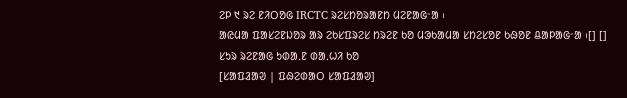ᱮᱞ ᱑ ᱨᱮ ᱱᱤᱛᱚᱜ IRCTC ᱨᱮᱥᱴᱚᱨᱟᱱᱴ ᱢᱮᱱᱟᱜᱼᱟ ᱾
ᱟᱭᱢᱟ ᱯᱟᱥᱮᱱᱡᱚᱨ ᱟᱨ ᱮᱠᱥᱯᱨᱮᱥ ᱴᱨᱮᱱ ᱠᱚ ᱢᱳᱠᱟᱢᱟ ᱥᱴᱮᱥᱚᱱ ᱠᱷᱚᱱ ᱪᱟᱞᱟᱜᱼᱟ ᱾[] []
ᱥᱩᱨ ᱨᱮᱱᱟᱜ ᱩᱰᱟᱹᱱ ᱰᱟᱹᱦᱤ ᱠᱚ
[ᱥᱟᱯᱲᱟᱣ | ᱯᱷᱮᱰᱟᱛ ᱥᱟᱯᱲᱟᱣ]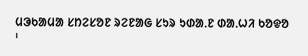ᱢᱳᱠᱟᱢᱟ ᱥᱴᱮᱥᱚᱱ ᱨᱮᱱᱟᱜ ᱥᱩᱨ ᱩᱰᱟᱹᱱ ᱰᱟᱹᱦᱤ ᱠᱚᱫᱚ ᱾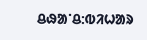ᱪᱷᱟᱸᱪ:ᱵᱤᱦᱟᱨ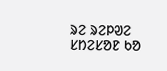ᱨᱮ ᱨᱮᱞᱣᱮ ᱥᱴᱮᱥᱚᱱ ᱠᱚ